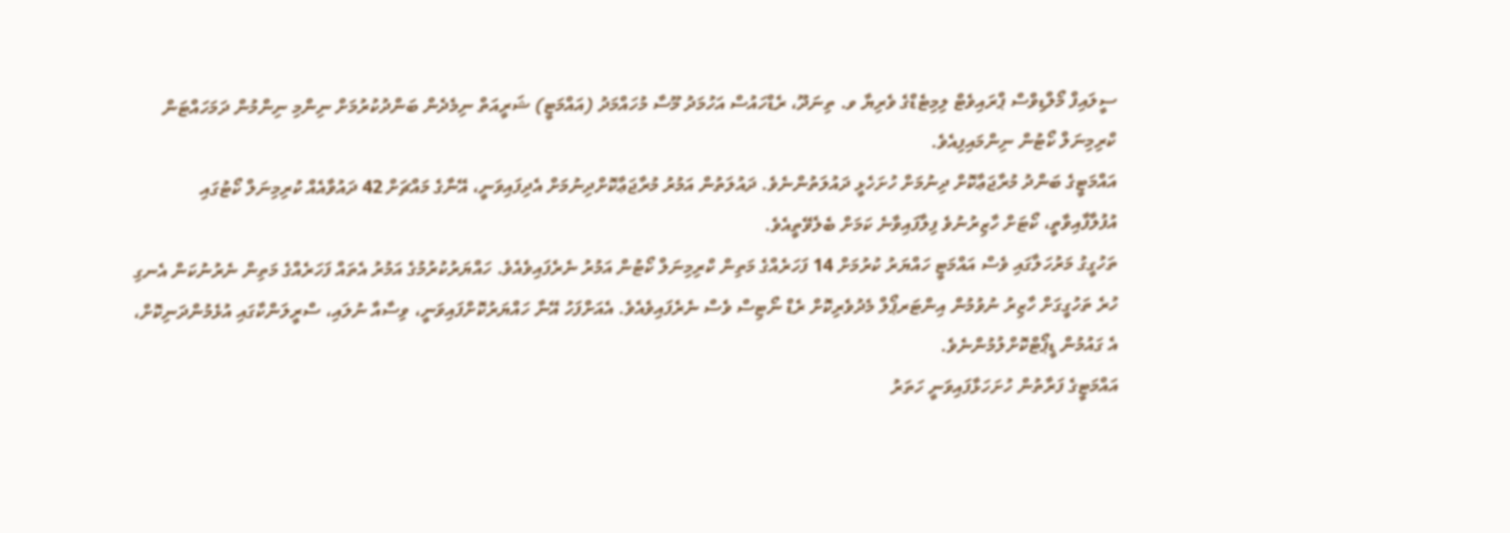ސީލައިފް މޯލްޑިވްސް ޕްރައިވެޓް ލިމިޓެޑްގެ ވެރިޔާ ވ. ތިނަދޫ، ރެޑްހައުސް އަހުމަދު މޫސާ މުހައްމަދު (އައްމަޓީ) ޝަރީއަތް ނިމެދެން ބަންދުކުރުމަށް ނިންމި ނިންމުން ދަމަހައްޓަން ކްރިމިނަލް ކޯޓުން ނިންމައިފިއެވެ.
އައްމަޓީގެ ބަންދު މުރާޖަޢާކޮށް ދިނުމަށް ހުށަހެޅީ ދައުލަތުންނެވެ. ދައުލަތުން އަމުރު މުރާޖަޢާކޮށްދިނުމަށް އެދިފައިވަނީ، އޭނާގެ މައްޗަށް 42 ދައުވާއެއް ކުރިމިނަލް ކޯޓުގައި އުފުލާފާއިވާތީ، ކޯޓަށް ހާޒިރުނުވެ ފިލާފައިވާނެ ކަމަށް ބެލެވޭތީއެވެ.
ތަހުގީގު މަރުހަލާގައި ވެސް އައްމަޓީ ހައްޔަރު ކުރުމަށް 14 ފަހަރެއްގެ މަތިން ކްރިމިނަލް ކޯޓުން އަމުރު ނެރެފައިވެއެވެ. ހައްޔަރުކުރުމުގެ އަމުރު އެތައް ފަހަރެއްގެ މަތިން ނެރުނުކަން އެނގި ހުރެ ތަހުގީގަށް ހާޒިރު ނުވުމުން އިންޓަރޕޯލް މެދުވެރިކޮށް ރެޑް ނޯޓިސް ވެސް ނެރެފައިވެއެވެ. އެއަށްފަހު އޭނާ ހައްޔަރުކޮށްފައިވަނީ، ވިސާއާ ނުލައި، ސްރީލަންކާގައި އުޅެމުންދަނިކޮށް، އެ ގައުމުން ޑީޕޯޓްކޮށްލުމުންނެވެ.
އައްމަޓީގެ ފަރާތުން ހުށަހަޅާފައިވަނީ ހަތަރު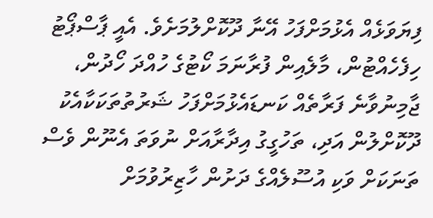ފިޔަވަޅެއް އެޅުމަށްފަހު އޭނާ ދޫކޮށްލުމަށެވެ. އެއީ ޕާސްޕޯޓު ހިފެހެއްޓުން، މާލެއިން ފުރާނަމަ ކޯޓުގެ ހުއްދަ ހޯދުން، ޖާމިނުވާނެ ފަރާތެއް ކަނޑައެޅުމަށްފަހު ޝަރުތުތަކަކާއެކު ދޫކޮށްލުން އަދި، ތަހުގީގު އިދާރާއަށް ނުވަތަ އެނޫން ވެސް ތަނަކަށް ވަކި އުސޫލެއްގެ ދަށުން ހާޒިރުވުމަށް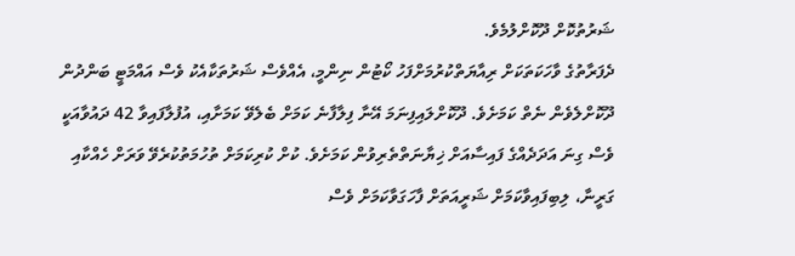ޝަރުތުކޮށް ދޫކޮށްލުމެވެ.
ދެފަރާތުގެ ވާހަކަތަކަށް ރިއާޔަތްކުރުމަށްފަހު ކޯޓުން ނިންމީ، އެއްވެސް ޝަރުތަކާއެކު ވެސް އައްމަޓީ ބަންދުން ދޫކޮށްލެވެން ނެތް ކަމަށެވެ. ދޫކޮށްލައިފިނަމަ އޭނާ ފިލާފާނެ ކަމަށް ބެލެވޭ ކަމަށާއި، އުފުލާފައިވާ 42 ދައުވާއަކީ ވެސް ގިނަ އަދަދެއްގެ ފައިސާއަށް ޚިޔާނަތްތެރިވުން ކަމަށެވެ. ކުށް ކުރިކަމަށް ތުހުމަތުކުރެވޭ ވަރަށް ހެއްކާއި ގަރީނާ، ލިބިފައިވާކަމަށް ޝަރީއަތަށް ފާހަގަވާކަމަށް ވެސް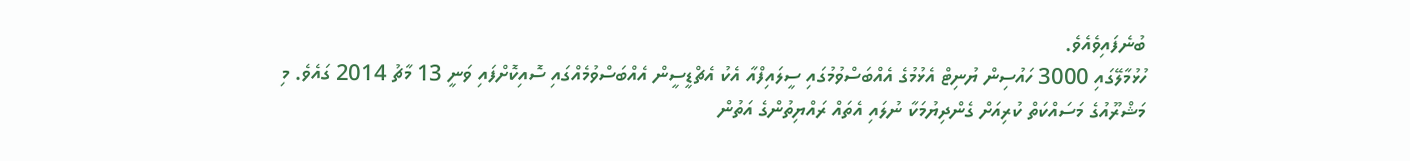ބުނެފައިވެއެވެ.
ހުޅުމާލޭގައި 3000 ހައުސިން ޔުނިޓް އެޅުމުގެ އެއްބަސްވުމުގައި ސީލައިފްއާ އެކު އެޗްޑީސީން އެއްބަސްވުމެއްގައި ސޮއިކޮށްފައި ވަނީ 13 މާޗު 2014 ގައެވެ. މި މަޝްރޫއުގެ މަސައްކަތް ކުރިއަށް ގެންދިޔުމަކާ ނުލައި އެތައް ރައްޔިތުންގެ އަތުން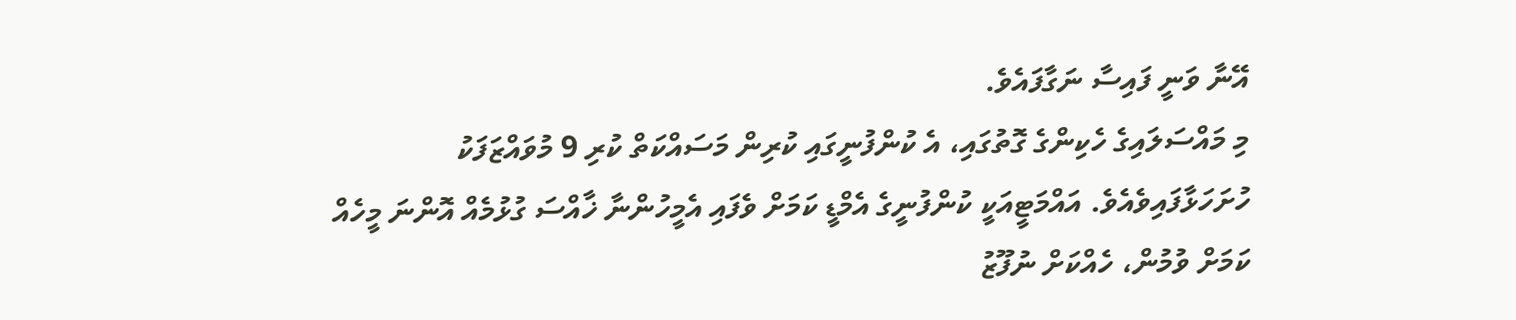އޭނާ ވަނީ ފައިސާ ނަގާފައެވެ.
މި މައްސަލައިގެ ހެކިންގެ ގޮތުގައި، އެ ކުންފުނީގައި ކުރިން މަސައްކަތް ކުރި 9 މުވައްޒަފަކު ހުށަހަޅާފައިވެއެވެ. އައްމަޓީއަކީ ކުންފުނީގެ އެމްޑީ ކަމަށް ވެފައި އެމީހުންނާ ޚާއްސަ ގުޅުމެއް އޮންނަ މީހެއް ކަމަށް ވުމުން، ހެއްކަށް ނުފޫޒު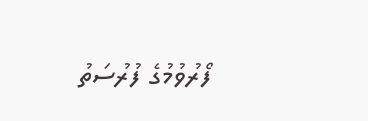ފޯރުވުމުގެ ފުރުސަތު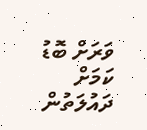ވަރަށް ބޮޑު ކަމަށް ދައުލަތުން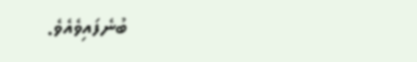ބުނެފައިވެއެވެ.